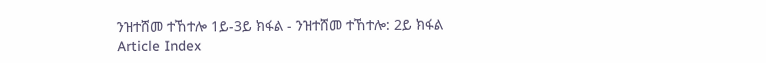ንዝተሸመ ተኸተሎ 1ይ-3ይ ክፋል - ንዝተሸመ ተኸተሎ: 2ይ ክፋል
Article Index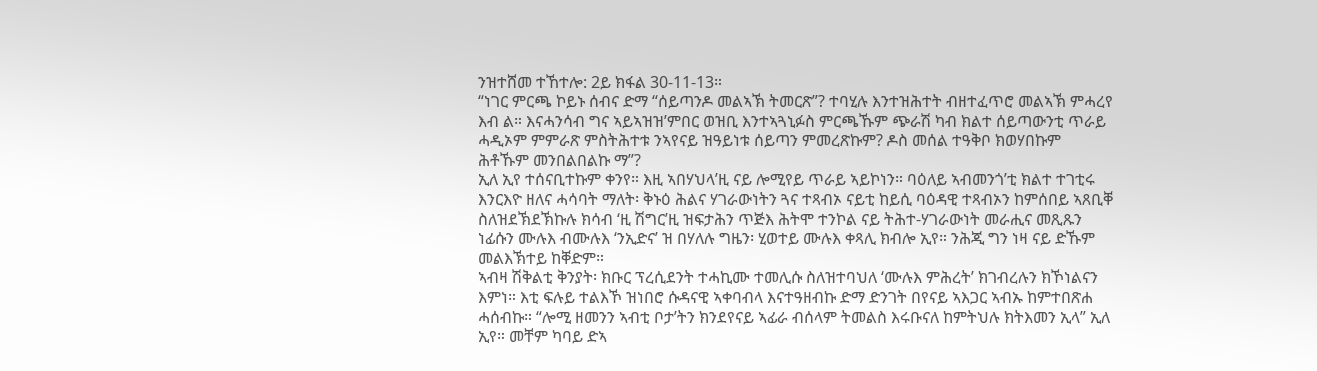ንዝተሸመ ተኸተሎ: 2ይ ክፋል 30-11-13።
“ነገር ምርጫ ኮይኑ ሰብና ድማ “ሰይጣንዶ መልኣኽ ትመርጽ”? ተባሂሉ እንተዝሕተት ብዘተፈጥሮ መልኣኽ ምሓረየ እብ ል። እናሓንሳብ ግና ኣይኣዝዝ’ምበር ወዝቢ እንተኣጓኒፉስ ምርጫኹም ጭራሽ ካብ ክልተ ሰይጣውንቲ ጥራይ ሓዲኦም ምምራጽ ምስትሕተቱ ንኣየናይ ዝዓይነቱ ሰይጣን ምመረጽኩም? ዶስ መሰል ተዓቅቦ ክወሃበኩም ሕቶኹም መንበልበልኩ ማ”?
ኢለ ኢየ ተሰናቢተኩም ቀንየ። እዚ ኣበሃህላ’ዚ ናይ ሎሚየይ ጥራይ ኣይኮነን። ባዕለይ ኣብመንጎ’ቲ ክልተ ተገቲሩ እንርእዮ ዘለና ሓሳባት ማለት፡ ቅኑዕ ሕልና ሃገራውነትን ጓና ተጻብኦ ናይቲ ከይሲ ባዕዳዊ ተጻብኦን ከምሰበይ ኣጸቢቐ ስለዝደኽደኽኩሉ ክሳብ ‘ዚ ሽግር’ዚ ዝፍታሕን ጥጅእ ሕትሞ ተንኮል ናይ ትሕተ-ሃገራውነት መራሒና መጺጹን ነፊሱን ሙሉእ ብሙሉእ ‘ንኢድና’ ዝ በሃለሉ ግዜን፡ ሂወተይ ሙሉእ ቀጻሊ ክብሎ ኢየ። ንሕጂ ግን ነዛ ናይ ድኹም መልእኽተይ ከቐድም።
ኣብዛ ሽቅልቲ ቅንያት፡ ክቡር ፕረሲደንት ተሓኪሙ ተመሊሱ ስለዝተባህለ ‘ሙሉእ ምሕረት’ ክገብረሉን ክኾነልናን እምነ። እቲ ፍሉይ ተልእኾ ዝነበሮ ሱዳናዊ ኣቀባብላ እናተዓዘብኩ ድማ ድንገት በየናይ ኣእጋር ኣብኡ ከምተበጽሐ ሓሰብኩ። “ሎሚ ዘመንን ኣብቲ ቦታ’ትን ክንደየናይ ኣፊራ ብሰላም ትመልስ እሩቡናለ ከምትህሉ ክትእመን ኢላ” ኢለ ኢየ። መቸም ካባይ ድኣ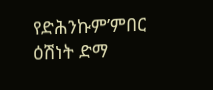የድሕንኩም’ምበር ዕሽነት ድማ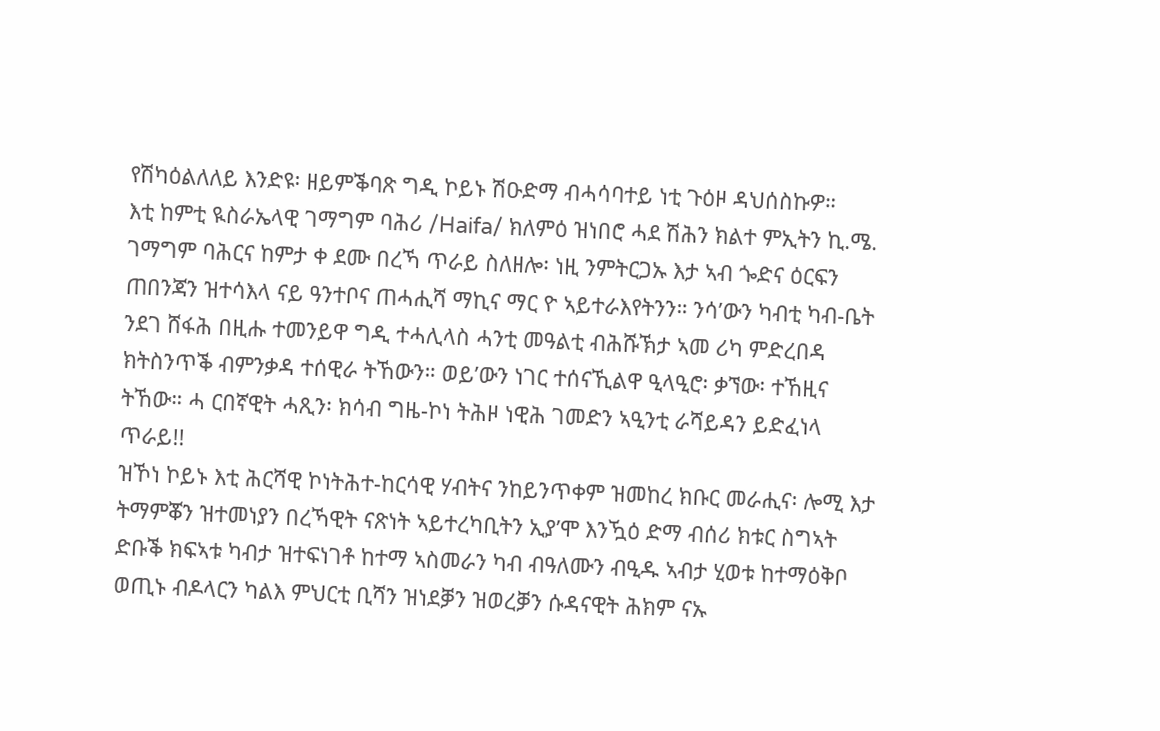የሽካዕልለለይ እንድዩ፡ ዘይምቕባጽ ግዲ ኮይኑ ሽዑድማ ብሓሳባተይ ነቲ ጉዕዞ ዳህሰስኩዎ።
እቲ ከምቲ ዪስራኤላዊ ገማግም ባሕሪ /Haifa/ ክለምዕ ዝነበሮ ሓደ ሽሕን ክልተ ምኢትን ኪ.ሜ. ገማግም ባሕርና ከምታ ቀ ደሙ በረኻ ጥራይ ስለዘሎ፡ ነዚ ንምትርጋኡ እታ ኣብ ጐድና ዕርፍን ጠበንጃን ዝተሳእላ ናይ ዓንተቦና ጠሓሒሻ ማኪና ማር ዮ ኣይተራእየትንን። ንሳ’ውን ካብቲ ካብ-ቤት ንደገ ሸፋሕ በዚሑ ተመንይዋ ግዲ ተሓሊላስ ሓንቲ መዓልቲ ብሕሹኽታ ኣመ ሪካ ምድረበዳ ክትስንጥቕ ብምንቃዳ ተሰዊራ ትኸውን። ወይ’ውን ነገር ተሰናኺልዋ ዒላዒሮ፡ ቃኘው፡ ተኸዚና ትኸው። ሓ ርበኛዊት ሓጺን፡ ክሳብ ግዜ-ኮነ ትሕዞ ነዊሕ ገመድን ኣዒንቲ ራሻይዳን ይድፈነላ ጥራይ!!
ዝኾነ ኮይኑ እቲ ሕርሻዊ ኮነትሕተ-ከርሳዊ ሃብትና ንከይንጥቀም ዝመከረ ክቡር መራሒና፡ ሎሚ እታ ትማምቖን ዝተመነያን በረኻዊት ናጽነት ኣይተረካቢትን ኢያ’ሞ እንዃዕ ድማ ብሰሪ ክቱር ስግኣት ድቡቕ ክፍኣቱ ካብታ ዝተፍነገቶ ከተማ ኣስመራን ካብ ብዓለሙን ብዒዱ ኣብታ ሂወቱ ከተማዕቅቦ ወጢኑ ብዶላርን ካልእ ምህርቲ ቢሻን ዝነደቓን ዝወረቓን ሱዳናዊት ሕክም ናኡ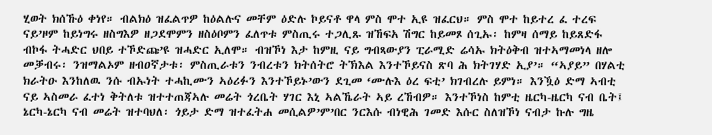ሂወት ክሰኹዕ ቀነየ። ብልክዕ ዝፈልጥዎ ከዕልሉና መቸም ዕድሉ ኮይናቶ ዋላ ምስ ሞተ ኢዩ ዝፈርህ። ምስ ሞተ ከይተረ ፈ ተረፍ ናይ’ዞም ከይነግሩ ዘስግእዎ ዘጋደሞምን ዘስዕቦምን ፈለጥቱ ምስጢሩ ተጋሊጹ ዝኸፍአ ሽግር ከይመጾ ሰጊኡ፡ ከምዛ ሰማይ ከይጸድፋ ብኮፋ ትሓድር ህበይ ተኾድጩ’ዩ ዝሓድር ኢለሞ። ብዝኾነ እታ ከምዚ ናይ ግብጻውያን ፒራሚድ ሬሳኡ ክትዕቅብ ዝተኣማመነላ ዘሎ መቓብሩ፡ ንዝማልኦም ዘብዐኛታቱ፡ ምስጢራቱን ንብረቱን ክትሰትሮ ትኽእል እንተኾይናስ ጽባ ሕ ክትገሃድ ኢያ’። “ኣያይ” በሃልቲ ክራትዑ እንከለዉ ንሱ ብኡነት ተሓኪሙን ኣዕሪፉን እንተኾይኑ’ውን ደጊመ ‘ሙሉእ ዕረ ፍቲ’ ክገብረሉ ይምነ። እንዃዕ ድማ ኣብቲ ናይ ኣስመራ ፈተነ ቅትለቱ ዝተተጠጃኣሉ መሬት ጎረቤት ሃገር እኒ ኣልኼራት ኣይ ረኸብዎ። እንተኾነስ ከምቲ ዜርካ-ዜርካ ናብ ቤት፤ ኔርካ-ኔርካ ናብ መሬት ዝተባህለ፡ ጎይታ ድማ ዝተፈትሐ መሲልዎ’ም’በር ንርእሱ ብነዊሕ ገመድ እሱር ስለዝኾነ ናብታ ኩሉ ግዜ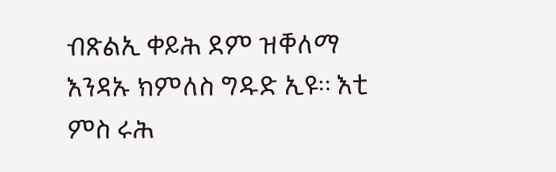ብጽልኢ ቀይሕ ደም ዝቐለማ እንዳኡ ክምለስ ግዱድ ኢዩ። እቲ ምስ ሩሕ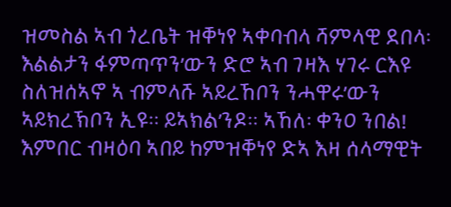ዝመስል ኣብ ጎረቤት ዝቐነየ ኣቀባብላ ሻምላዊ ደበላ፡ እልልታን ፋምጣጥን’ውን ድሮ ኣብ ገዛእ ሃገሩ ርእዩ ስለዝሰኣኖ ኣ ብምላሹ ኣይረኸቦን ንሓዋሩ’ውን ኣይክረኽቦን ኢዩ። ይኣክል’ንዶ። ኣኸለ፡ ቀንዐ ንበል!
እምበር ብዛዕባ ኣበይ ከምዝቐነየ ድኣ እዛ ሰላማዊት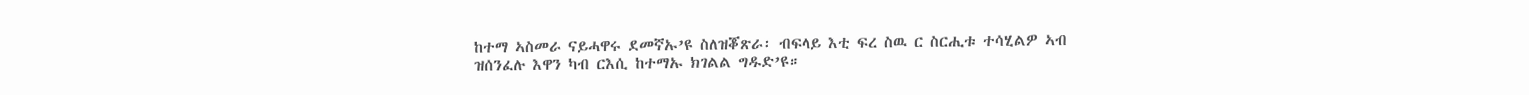ከተማ ኣስመራ ናይሓዋሩ ደመኛኡ’ዩ ስለዝቖጽራ፡ ብፍላይ እቲ ፍረ ስዉ ር ስርሒቱ ተሳሂልዎ ኣብ ዝሰንፈሉ እዋን ካብ ርእሲ ከተማኡ ክገልል ግዱድ’ዩ።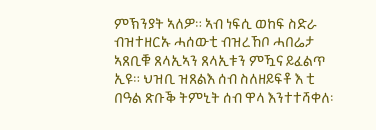ምኽንያት ኣለዎ። ኣብ ነፍሲ ወከፍ ስድራ ብዝተዘርኡ ሓሰውቲ ብዝረኸቦ ሓበሬታ ኣጸቢቑ ጸላኢኣን ጸላኢቱን ምዃና ይፈልጥ ኢዩ። ህዝቢ ዝጸልእ ሰብ ስለዘይፍቶ እ ቲ በዓል ጽቡቕ ትምኒት ሰብ ዋላ እንተተሻቀለ፡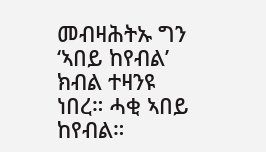መብዛሕትኡ ግን ‘ኣበይ ከየብል’ ክብል ተዛንዩ ነበረ። ሓቂ ኣበይ ከየብል።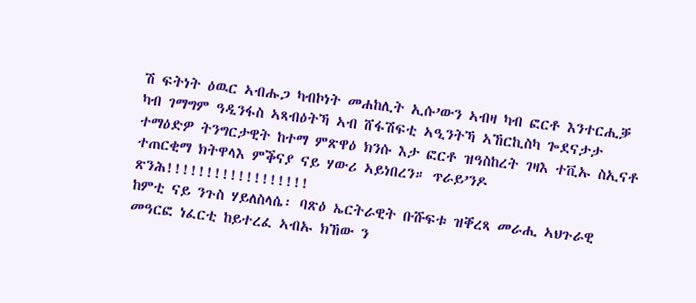ሽ ፍትነት ዕዉር ኣብሑጋ ካብኮነት መሐከሊት ኢሱ’ውን ኣብዛ ካብ ፎርቶ እንተርሒቓ ካብ ገማግም ዓዲንፋስ ኣጻብዕትኻ ኣብ ሸፋሽፍቲ ኣዒንትኻ ኣኸርኪስካ ጐደናታታ ተማዕድዎ ትንግርታዊት ከተማ ምጽዋዕ ክንሱ እታ ፎርቶ ዝዓስከረት ገዛእ ተቪኡ ስኢናቶ ተጠርቂማ ክትዋላእ ምቕናያ ናይ ሃውሪ ኣይነበረን። ጥራይ’ንዶ ጽንሕ!!!!!!!!!!!!!!!!!!
ከምቲ ናይ ንጉስ ሃይለስላሴ፡ ባጽዕ ኤርትራዊት ቡሹፍቱ ዝቐረጻ መራሒ ኣህጉራዊ መዓርፎ ነፈርቲ ከይተረፈ ኣብኡ ክኸው ን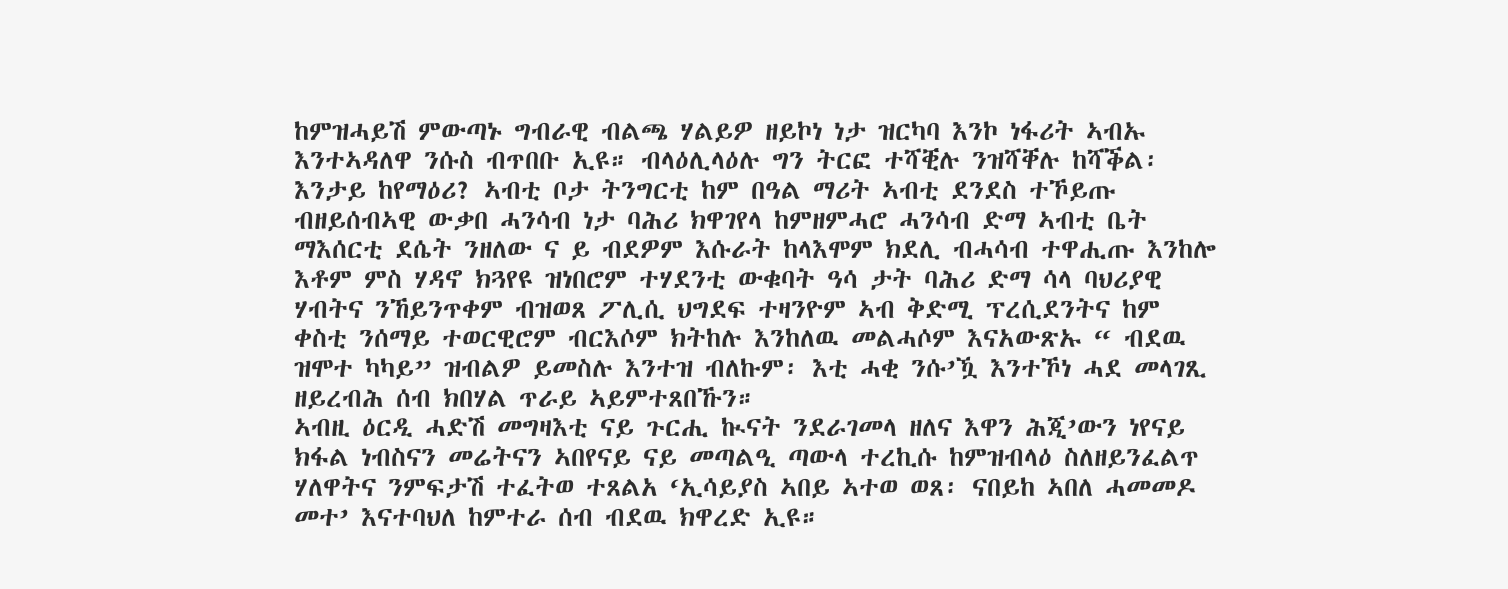ከምዝሓይሽ ምውጣኑ ግብራዊ ብልጫ ሃልይዎ ዘይኮነ ነታ ዝርካባ እንኮ ነፋሪት ኣብኡ እንተኣዳለዋ ንሱስ ብጥበቡ ኢዩ። ብላዕሊላዕሉ ግን ትርፎ ተሻቒሉ ንዝሻቐሉ ከሻቕል፡ እንታይ ከየማዕሪ? ኣብቲ ቦታ ትንግርቲ ከም በዓል ማሪት ኣብቲ ደንደስ ተኾይጡ ብዘይሰብኣዊ ውቃበ ሓንሳብ ነታ ባሕሪ ክዋገየላ ከምዘምሓሮ ሓንሳብ ድማ ኣብቲ ቤት ማእሰርቲ ደሴት ንዘለው ና ይ ብደዎም እሱራት ከላእሞም ክደሊ ብሓሳብ ተዋሒጡ እንከሎ እቶም ምስ ሃዳኖ ክጓየዩ ዝነበሮም ተሃደንቲ ውቁባት ዓሳ ታት ባሕሪ ድማ ሳላ ባህሪያዊ ሃብትና ንኸይንጥቀም ብዝወጸ ፖሊሲ ህግደፍ ተዛንዮም ኣብ ቅድሚ ፕረሲደንትና ከም ቀስቲ ንሰማይ ተወርዊሮም ብርእሶም ክትከሉ እንከለዉ መልሓሶም እናአውጽኡ “ ብደዉ ዝሞተ ካካይ” ዝብልዎ ይመስሉ እንተዝ ብለኩም፡ እቲ ሓቂ ንሱ’ዃ እንተኾነ ሓደ መላገጺ ዘይረብሕ ሰብ ክበሃል ጥራይ ኣይምተጸበኹን።
ኣብዚ ዕርዲ ሓድሽ መግዛእቲ ናይ ጉርሒ ኲናት ንደራገመላ ዘለና እዋን ሕጂ’ውን ነየናይ ክፋል ነብስናን መሬትናን ኣበየናይ ናይ መጣልዒ ጣውላ ተረኪሱ ከምዝብላዕ ስለዘይንፈልጥ ሃለዋትና ንምፍታሽ ተፈትወ ተጸልአ ‘ኢሳይያስ ኣበይ ኣተወ ወጸ፡ ናበይከ ኣበለ ሓመመዶ መተ’ እናተባህለ ከምተራ ሰብ ብደዉ ክዋረድ ኢዩ።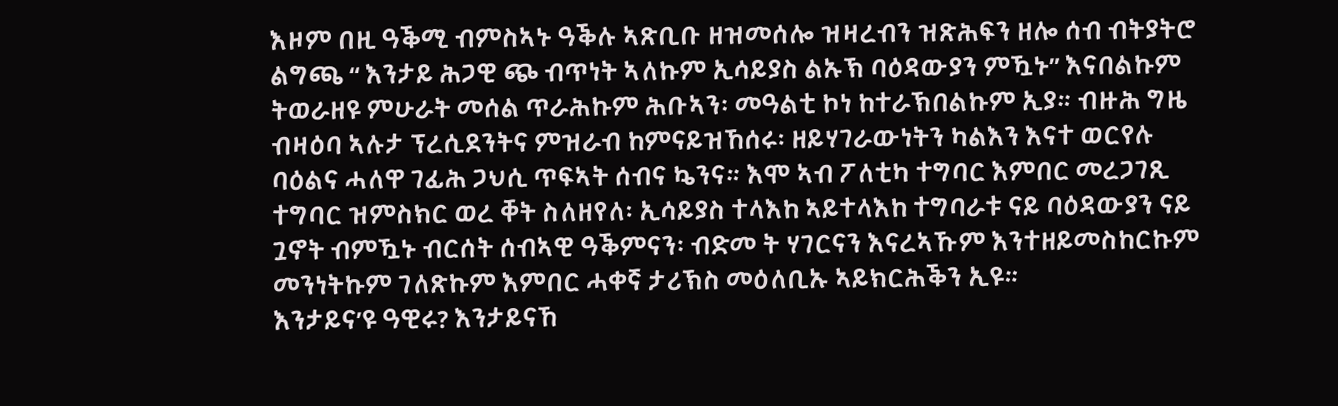እዞም በዚ ዓቕሚ ብምስኣኑ ዓቕሉ ኣጽቢቡ ዘዝመሰሎ ዝዛረብን ዝጽሕፍን ዘሎ ሰብ ብትያትሮ ልግጫ “ እንታይ ሕጋዊ ጭ ብጥነት ኣለኩም ኢሳይያስ ልኡኽ ባዕዳውያን ምዃኑ” እናበልኩም ትወራዘዩ ምሁራት መሰል ጥራሕኩም ሕቡኣን፡ መዓልቲ ኮነ ከተራኽበልኩም ኢያ። ብዙሕ ግዜ ብዛዕባ ኣሉታ ፕረሲደንትና ምዝራብ ከምናይዝኸሰሩ፡ ዘይሃገራውነትን ካልእን እናተ ወርየሉ ባዕልና ሓለዋ ገፊሕ ጋህሲ ጥፍኣት ሰብና ኴንና። እሞ ኣብ ፖለቲካ ተግባር እምበር መረጋገጺ ተግባር ዝምስክር ወረ ቐት ስለዘየለ፡ ኢሳይያስ ተላእከ ኣይተላእከ ተግባራቱ ናይ ባዕዳውያን ናይ ጓኖት ብምዃኑ ብርሰት ሰብኣዊ ዓቕምናን፡ ብድመ ት ሃገርናን እናረኣኹም እንተዘይመስከርኩም መንነትኩም ገለጽኩም እምበር ሓቀኛ ታሪኽስ መዕለቢኡ ኣይክርሕቕን ኢዩ።
እንታይና’ዩ ዓዊሩ? እንታይናኸ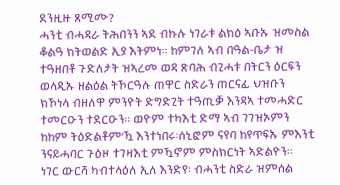ደንዚዙ ጸሚሙ?
ሓንቲ ብሓዳራ ትሕበንን ኣደ ብኩሉ ነገራቱ ልክዕ ኣቡኡ ዝመስል ቆልዓ ክትወልድ ኢያ እትምነ። ከምገለ ኣብ በዓል-ቤታ ዝ ተዓዘበቶ ጉድለታት ዝኣረመ ወዳ ጽባሕ ብጊሓቱ በትርን ዕርፍን ወላዲኡ ዘልዕል ትኾርዓሉ ጠዋር ስድራን ጠርናፊ ህዝቡን ክኾነላ ብዘለዋ ምንዮት ድግድጊት ተዓጢቓ እንዳኣ ተመሓድር ተመርዑን ተደርዑን። ወዮም ተካእቲ ድማ ኣብ ገገዝኦምን ከከም ትዕድልቶም’ዃ እንተነበሩ፡ሰኒፎም ናየባ ከየጥፍኡ ምእንቲ ንናይሓባር ጉዕዞ ተገዛእቲ ምዃኖም ምስክርነት ኣድልዮን።
ነገር ውርሻ ካብተላዕለ ኢለ እንድየ፡ ብሓንቲ ስድራ ዝምሰል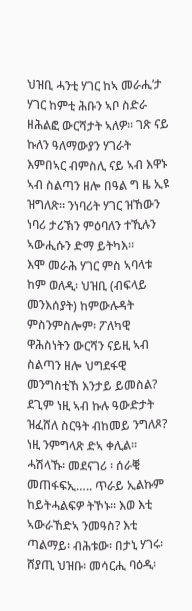ህዝቢ ሓንቲ ሃገር ከኣ መራሒ’ታ ሃገር ከምቲ ሕቡን ኣቦ ስድራ ዘሕልፎ ውርሻታት ኣለዎ። ገጽ ናይ ኩለን ዓለማውያን ሃገራት እምበኣር ብምስሊ ናይ ኣብ እዋኑ ኣብ ስልጣን ዘሎ በዓል ግ ዜ ኢዩ ዝግለጽ። ንነባሪት ሃገር ዝኸውን ነባሪ ታሪኽን ምዕባለን ተኺሉን ኣውሒሱን ድማ ይትካእ።
እሞ መራሕ ሃገር ምስ ኣባላቱ ከም ወለዲ፡ ህዝቢ (ብፍላይ መንእሰያት) ከምውሉዳት ምስንምስሎም፡ ፖለካዊ ዋሕስነትን ውርሻን ናይዚ ኣብ ስልጣን ዘሎ ህግደፋዊ መንግስቲኸ እንታይ ይመስል? ደጊም ነዚ ኣብ ኩሉ ዓውድታት ዝፈሸለ ስርዓት ብከመይ ንግለጾ?
ነዚ ንምግላጽ ድኣ ቀሊል። ሓሽላኹ፡ መደናገሪ ፡ ሰራቒ መጠፋፍኢ….. ጥራይ ኢልኩም ከይትሓልፍዎ ትኾኑ። እወ እቲ ኣውራኸድኣ ንመዓስ? እቲ ጣልማይ፡ ብሕቱው፡ በታኒ ሃገሩ፡ ሸያጢ ህዝቡ፡ መሳርሒ ባዕዲ፡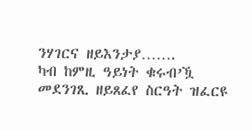ንሃገርና ዘይእንታያ…….
ካብ ከምዚ ዓይነት ቁሩብ’ዃ መደንገጺ ዘይጸፈየ ስርዓት ዝፈርዩ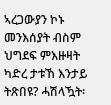ኣረጋውያን ኮኑ መንእሰያት ብስም ህግደፍ ምእዙዛት ካድረ ታቱኸ እንታይ ትጽበዩ? ሓሽላዃት፡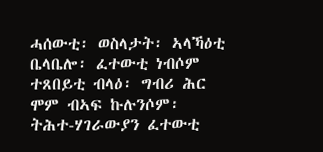ሓሰውቲ፡ ወስላታት፡ ኣላኻዕቲ ቤላቤሎ፡ ፈተውቲ ነብሶም ተጸበይቲ ብላዕ፡ ግብሪ ሕር ሞም ብኣፍ ኩሉንሶም፡ ትሕተ-ሃገራውያን ፈተውቲ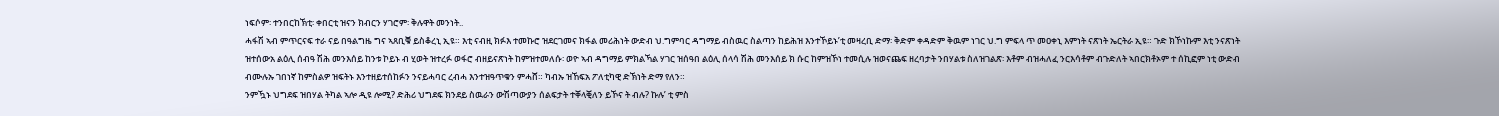ነፍሶም፡ ተንበርከኽቲ፡ ቀበርቲ ዝናን ክብርን ሃገሮም፡ ቅሉዋት መንነት..
ሓፋሽ ኣብ ምጥርናፍ ተራ ናይ በዓልግዜ ግና ኣጸቢቑ ይስቆረኒ ኢዩ። እቲ ናብዚ ክፉእ ተመኩሮ ዝደርገመና ክፋል መሪሕነት ውድብ ህ.ግምባር ዳግማይ ብስዉር ስልጣን ከይሕዝ እንተኾይኑ’ቲ መዛረቢ ድማ፡ ቅድም ቀዳድም ቅዉም ነገር ህ.ግ ምፍላ ጥ መዐቀኒ እምነት ናጽነት ኤርትራ ኢዩ። ጉድ ክኾነኩም እቲ ንናጽነት ዝተሰውአ ልዕሊ ሰብዓ ሽሕ መንእሰይ ከንቱ ኮይኑ ብ ሂወት ዝተረፉ ወፋሮ ብዘይናጽነት ከምዝተመለሱ፡ ወዮ ኣብ ዳግማይ ምክልኻል ሃገር ዝሰዓበ ልዕሊ ሰላሳ ሽሕ መንእሰይ ክ ሱር ከምዝኾነ ተመሲሉ ዝወናጨፍ ዘረባታት ንበሃልቱ ስለዝገልጽ፡ እቶም ብዝሓለፈ ንርእሳቶም ብጉድለት ኣበርክቶኦም ተ ሰኪፎም ነቲ ውድብ ብሙሉኡ ገበነኛ ከምስልዎ ዝፍትኑ እንተዘይተሰከፉን ንናይሓባር ረብሓ እንተዝዓጥቁን ምሓሸ። ካብኡ ዝኸፍአ ፖለቲካዊ ድኽነት ድማ የለን።
ንምዃኑ ህግደፍ ዝበሃል ትካል ኣሎ ዲዩ ሎሚ? ድሕሪ ህግደፍ ክንደይ ስዉራን ውሽጣውያን ሰልፍታት ተቐላቒለን ይኾና ት ብሉ? ኩሉ’ ቲ ምስ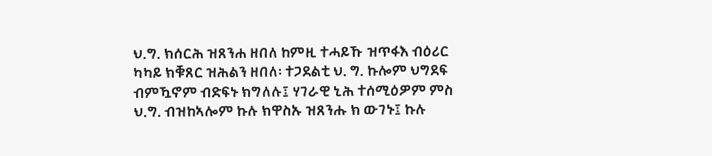ህ.ግ. ክሰርሕ ዝጸንሐ ዘበለ ከምዚ ተሓይኹ ዝጥፋእ ብዕሪር ካካይ ክቑጸር ዝሕልን ዘበለ፡ ተጋደልቲ ህ. ግ. ኩሎም ህግደፍ ብምዃኖም ብድፍኑ ክግለሉ፤ ሃገራዊ ኒሕ ተሰሚዕዎም ምስ ህ.ግ. ብዝከኣሎም ኩሉ ክዋስኡ ዝጸንሑ ክ ውገኑ፤ ኩሉ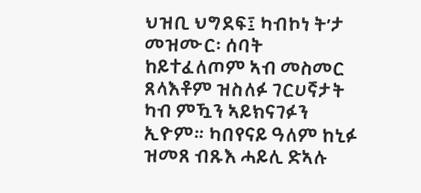ህዝቢ ህግደፍ፤ ካብኮነ ት’ታ መዝሙር፡ ሰባት ከይተፈለጦም ኣብ መስመር ጸላእቶም ዝስለፉ ገርሀኛታት ካብ ምዃን ኣይክናገፉን ኢዮም። ካበየናይ ዓለም ከኒፉ ዝመጸ ብጹእ ሓይሊ ድኣሉ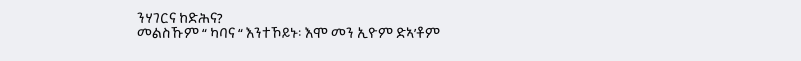ንሃገርና ከድሕና?
መልስኹም “ ካባና “ እንተኾይኑ፡ እሞ መን ኢዮም ድኣ’ቶም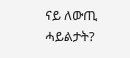ናይ ለውጢ ሓይልታት?